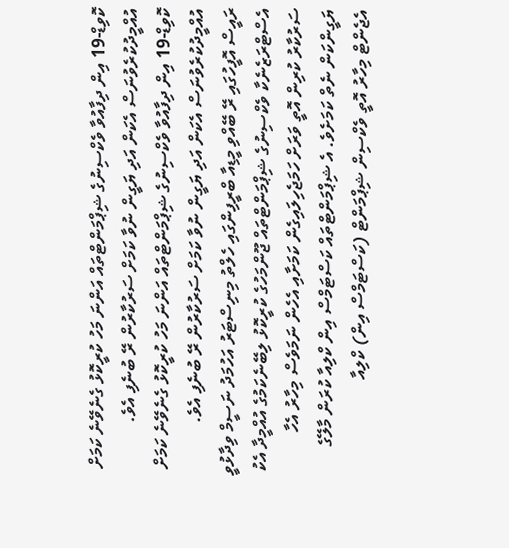ކޮވިޑް-19 އިން ދިފާއުވާ ވެކްސިނުގެ ޝިޕްމަންޓްތައް އަންނަ މަހު ކުރީކޮޅު ގެނެވޭނެ ކަމަށް އުއްމީދުކުރެވުނަސް އެކަން އަދި ޔަގީން ނުވާ ކަމަށް ސަރުކާރުން ރޭ ބުނެފި އެވެ.
ކޮވިޑް-19 އިން ދިފާއުވާ ވެކްސިނުގެ ޝިޕްމަންޓްތައް އަންނަ މަހު ކުރީކޮޅު ގެނެވޭނެ ކަމަށް އުއްމީދުކުރެވުނަސް އެކަން އަދި ޔަގީން ނުވާ ކަމަށް ސަރުކާރުން ރޭ ބުނެފި އެވެ.
ރައީސް އޮފީހުގައި ރޭ ބޭއްވި މީޑިއާ ބްރީފިންގައި ހެލްތު މިނިސްޓަރު އަހުމަދު ނަސީމް ވިދާޅުވީ އެސްޓްރަޒެނެކާ ވެކްސިނުގެ ޝިޕްމަންޓްތައް ޖޫންމަހުގެ ކުރީކޮޅު ލިބޭނެކަމުގެ އުއްމީދާ އެކު ސަރުކާރު ކުރިން އޮތީ ވަރަށް ހަމަޖެހިލައިގެން ކަމަށާއި އެހެން ނަމަވެސް މިހާރު އެހާ ޔަގީންކަން ނެތް ކަމަށެވެ. އެ ޝިޕްމަންޓްތައް ކަސްޓަމްސް އިން ކްލިއާ ކުރަން މާލޭގެ އެޖެންޓް މިހާރު އޮތީ ވެކްސިން ޝިޕްމަންޓް (ކަސްޓަމްސް އިން) ކްލިއާ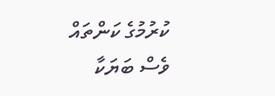ކުރުމުގެ ކަންތައް ވެސް ބަޔަކާ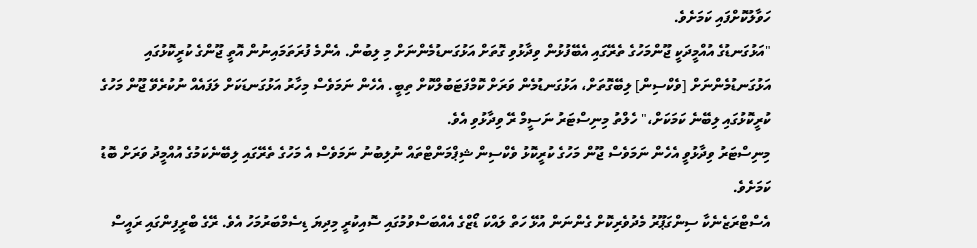ހަވާލުކޮށްފައި ކަމަށެވެ.
"އަޅުގަނޑުގެ އުއްމީދަކީ ޖޫންމަހުގެ ތެރޭގައި އެބޭފުޅުން ވިދާޅުވި ގޮތަށް އަޅުގަނޑުމެންނަށް މި ލިބުން. އެންމެ ފުރަތަމައިނުން އޮތީ ޖޫންގެ ކުރީކޮޅުގައި އަޅުގަނޑުމެންނަށް [ވެކްސިން] ލިބޭގޮތަށް، އަޅުގަނޑުމެން ވަރަށް ކޮމްފަޓަބުލްކޮށް ތިބީ. އެހެން ނަމަވެސް މިހާރު އަޅުގަނޑަކަށް ލަފައެއް ނުކުރެވޭ ޖޫން މަހުގެ ކުރީކޮޅުގައި ލިބޭނެ ކަމަކަށް،" ހެލްތު މިނިސްޓަރު ނަސީމް ރޭ ވިދާޅުވި އެވެ.
މިނިސްޓަރު ވިދާޅުވީ އެހެން ނަމަވެސް ޖޫން މަހުގެ ކުރީކޮޅު ވެކްސިން ޝިޕްމަންޓްތައް ނުލިބުނު ނަމަވެސް އެ މަހުގެ ތެރޭގައި ލިބޭނެކަމުގެ އުއްމީދު ވަރަށް ބޮޑު ކަމަށެވެ.
އެސްޓްރަޒެނެކާ ސިންގަޕޫރު މެދުވެރިކޮށް ގެންނަން އުޅޭ ހަތް ލައްކަ ޑޯޒްގެ އެއްބަސްވުމުގައި ސޮއިކުރީ މިދިޔަ ޑިސެމްބަރުމަހު އެވެ. ރޭގެ ބްރީފިންގައި ރައީސް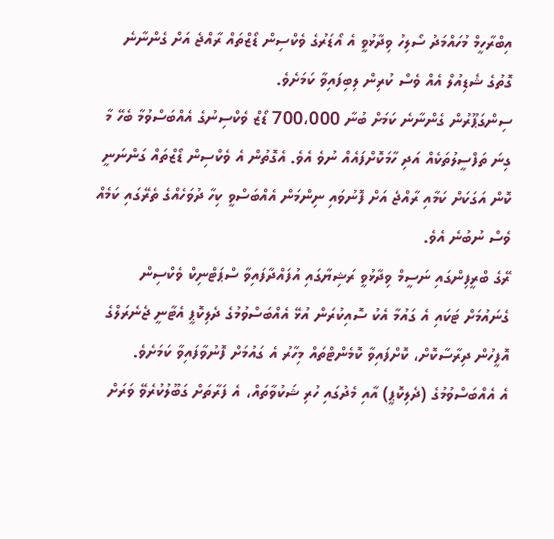އިބްރާހީމް މުހައްމަދު ސޯލިހު ވިދާޅުވީ އެ އޯޑަރުގެ ވެކްސިން ޑޯޒްތައް ރާއްޖެ އަށް ގެންނާނެ ގޮތުގެ ޝެޑިއުލް އެއް ވެސް ކުރިން ލިބިފައިވާ ކަމަށެވެ.
ސިންގަޕޫރުން ގެންނާނެ ކަމަށް ބުނާ 700،000 ޑޯޒް ވެކްސިނުގެ އެއްބަސްވުމާ ބެހޭ މާ ގިނަ ތަފްސީލުތަކެއް އަދި ހާމަކޮށްފައެއް ނުވެ އެވެ. އެގޮތުން އެ ވެކްސިން ޑޯޒްތައް ގަންނަނީ ކޮން އަގަކަށް ކަމާއި ރާއްޖެ އަށް ފޮނުވައި ނިންމަން އެއްބަސްވީ ކިހާ ދުވަހެއްގެ ތެރޭގައި ކަމެއް ވެސް ނުބުނެ އެވެ.
ރޭގެ ބްރީފިންގައި ނަސީމް ވިދާޅުވީ ރަޝިޔާގައި އުފައްދާފައިވާ ސްޕަޓްނިކް ވެކްސިން ގެނައުމަށް ޓަކައި އެ ގައުމާ އެކު ސޮއިކުރަން އުޅޭ އެއްބަސްވުމުގެ ދެލިކޮޕީ އެޓާނީ ޖެނެރަލްގެ އޮފީހުން ދިރާސާކޮށް، ކޮށްފައިވާ ކޮމެންޓްތައް މިހާރު އެ ގައުމަށް ފޮނުވާފައިވާ ކަމަށެވެ.
އެ އެއްބަސްވުމުގެ (ދެލިކޮޕީ) އާއި މެދުގައި ހުރި ޝަކުވާތައް، އެ ފަރާތަށް ގަބޫލުކުރެވޭ ވަރަށް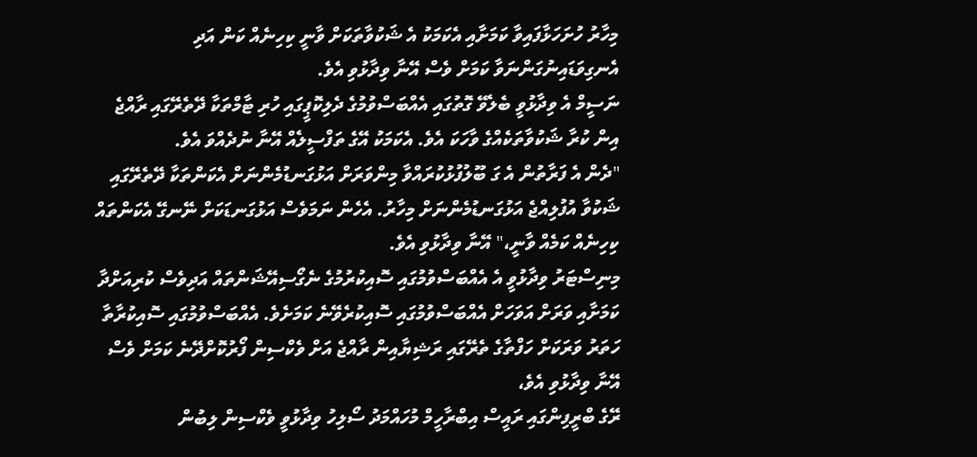މިހާރު ހުށަހަޅާފައިވާ ކަމަށާއި އެކަމަކު އެ ޝަކުވާތަކަށް ވާނީ ކިހިނެއް ކަން އަދި އެނގިވަޑައިނުގަންނަވާ ކަމަށް ވެސް އޭނާ ވިދާޅުވި އެވެ.
ނަސީމް އެ ވިދާޅުވީ ބެލެވޭ ގޮތުގައި އެއްބަސްވުމުގެ ދެލިކޮޕީގައި ހުރި ޓާމްތަކާ ދޭތެރޭގައި ރާއްޖެ އިން ކުރާ ޝަކުވާތަކެއްގެ ވާހަކަ އެވެ. އެކަމަކު އޭގެ ތަފްސީލެއް އޭނާ ނުދެއްވަ އެވެ.
"ދެން އެ ފަރާތުން އެ ގަ ބޫލުފުޅުކުރައްވާ މިންވަރަށް އަޅުގަނޑުމެންނަށް އެކަންތަކާ ދޭތެރޭގައި ޝަކުވާ އުފުލިއްޖެ އަޅުގަނޑުމެންނަށް މިހާރު. އެހެން ނަމަވެސް އަޅުގަނޑަކަށް ނޭނގޭ އެކަންތައް ކިހިނެއް ކަމެއް ވާނީ،" އޭނާ ވިދާޅުވި އެވެ.
މިނިސްޓަރު ވިދާޅުވީ އެ އެއްބަސްވުމުގައި ސޮއިކުރުމުގެ ނެގޯސިއޭޝަންތައް އަދިވެސް ކުރިއަށްދާ ކަމަށާއި ވަރަށް އަވަހަށް އެއްބަސްވުމުގައި ސޮއިކުރެވޭނެ ކަމަށެވެ. އެއްބަސްވުމުގައި ސޮއިކުރާތާ ހަތަރު ވަރަކަށް ހަފްތާގެ ތެރޭގައި ރަޝިޔާއިން ރާއްޖެ އަށް ވެކްސިން ފޯރުކޮށްދޭނެ ކަމަށް ވެސް އޭނާ ވިދާޅުވި އެވެ،
ރޭގެ ބްރީފިންގައި ރައީސް އިބްރާހީމް މުހައްމަދު ސޯލިހު ވިދާޅުވީ ވެކްސިން ލިބުން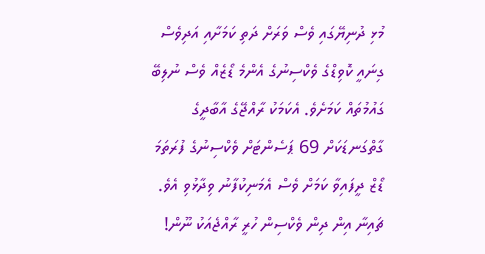މުޅި ދުނިޔޭގައި ވެސް ވަރަށް ދަތި ކަމަށާއި އަދިވެސް ގިނައީ ކޮވިޑްގެ ވެކްސިނުގެ އެންމެ ޑޯޒެއް ވެސް ނުލިބޭ ގައުމުތައް ކަމަށެވެ. އެކަމަކު ރާއްޖޭގެ އާބާދީގެ ގާތްގަނޑަކަށް 69 ޕަސެންޓަށް ވެކްސިނުގެ ފުރަތަމަ ޑޯޒް ދީފައިވާ ކަމަށް ވެސް އެމަނިކުފާނު ވިދާޅުވި އެވެ.
ޗައިނާ އިން ދިން ވެކްސިން ހުރީ ރާއްޖެއަކު ނޫން!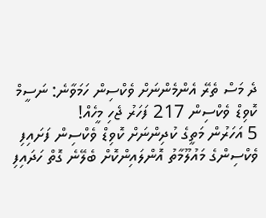ދެ މަސް ތެރޭ އެންމެންނަށް ވެކްސިން ހަމަވާނެ: ނަސީމް
ކޮވިޑް ވެކްސިން 217 ފަހަރު ޖެހި މީހެއް!
5 އަހަރުން މަތީގެ ކުދިންނަށް ކޮވިޑް ވެކްސިން ފަށައިފި
ވެކްސިންގެ މައުލޫމާތު އޮންލައިންކޮށް ބެލޭނެ ގޮތް ހަދައިފި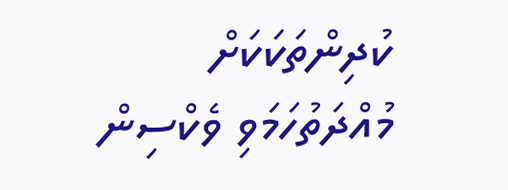ކުދިންތަކަކަށް މުއްދަތުހަމަވި ވެކްސިން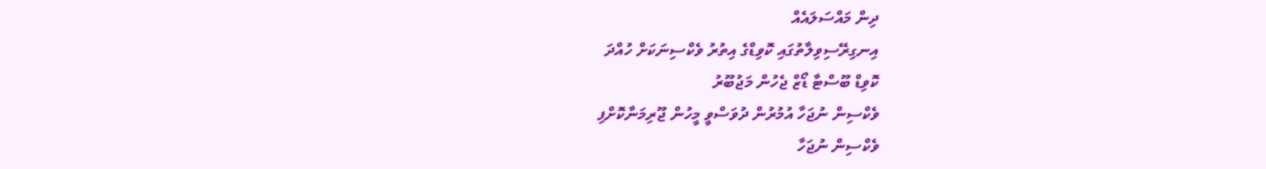ދިން މައްސަލައެއް
އިނގިރޭސިވިލާތުގައި ކޮވިޑްގެ އިތުރު ވެކްސިނަކަށް ހުއްދަ
ކޮވިޑް ބޫސްޓާ ޑޯޒް ޖެހުން މަޖުބޫރު
ވެކްސިން ނުޖަހާ އުމުރުން ދުވަސްވީ މީހުން ޖޫރިމަނާކޮށްފި
ވެކްސިން ނުޖަހާ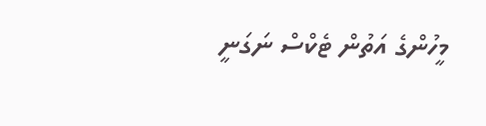މީހުންގެ އަތުން ޓެކްސް ނަގަނީ